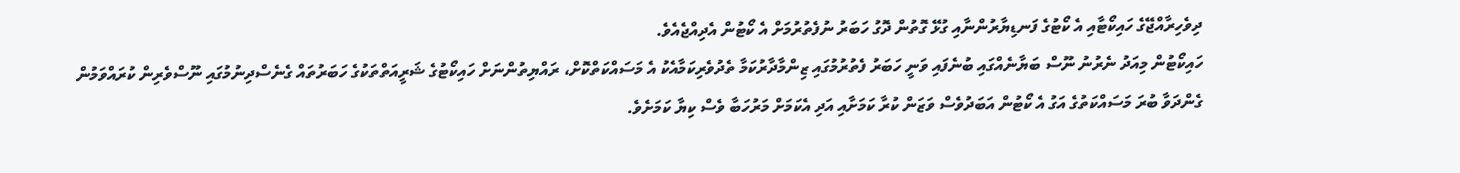ދިވެހިރާއްޖޭގެ ހައިކޯޓާއި އެ ކޯޓުގެ ފަނޑިޔާރުންނާއި ގުޅޭ ގޮތުން ދޮގު ހަބަރު ނުފެތުރުމަށް އެ ކޯޓުން އެދިއްޖެއެވެ.
ހައިކޯޓުން މިއަދު ނެރުނު ނޫސް ބަޔާނެއްގައި ބުނެފައި ވަނީ ހަބަރު ފެތުރުމުގައި ޒިންމާދާރުކަމާ ތެދުވެރިކަމާއެކު އެ މަސައްކަތްކޮށް، ރައްޔިތުންނަށް ހައިކޯޓުގެ ޝަރީއަތްތަކުގެ ހަބަރުތައް ގެނެސްދިނުމުގައި ނޫސްވެރިން ކުރައްވަމުން ގެންދަވާ ބުރަ މަސައްކަތުގެ އަގު އެ ކޯޓުން އަބަދުވެސް ވަޒަން ކުރާ ކަމަށާއި އަދި އެކަމަށް މަރުހަބާ ވެސް ކިޔާ ކަމަށެވެ.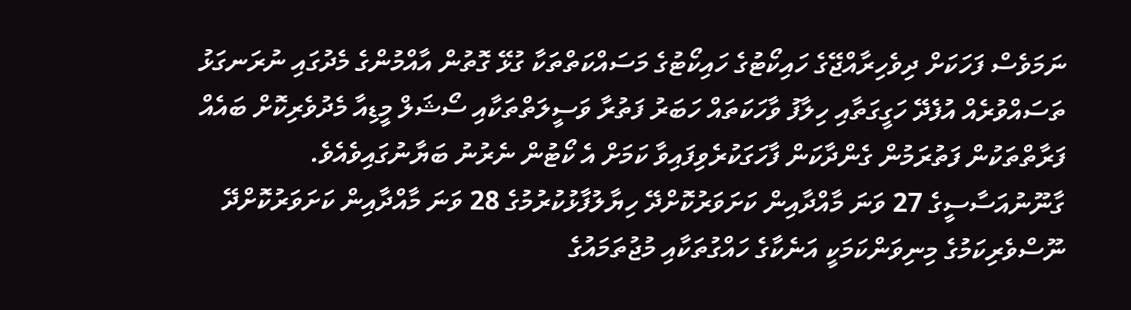ނަމަވެސް ފަހަކަށް ދިވެހިރާއްޖޭގެ ހައިކޯޓުގެ ހައިކޯޓުގެ މަސައްކަތްތަކާ ގުޅޭ ގޮތުން އާއްމުންގެ މެދުގައި ނުރަނގަޅު ތަސައްވުރެއް އުފެދޭ ހަގީގަތާއި ހިލާފު ވާހަކަތައް ހަބަރު ފަތުރާ ވަސީލަތްތަކާއި ސޯޝަލް މީޑިއާ މެދުވެރިކޮށް ބައެއް ފަރާތްތަކުން ފަތުރަމުން ގެންދާކަން ފާހަގަކުރެވިފައިވާ ކަމަށް އެ ކޯޓުން ނެރުނު ބަޔާނުގައިވެއެވެ.
ގާނޫނުއަސާސީގެ 27 ވަނަ މާއްދާއިން ކަށަވަރުކޮށްދޭ ހިޔާލުފާޅުކުރުމުގެ 28 ވަނަ މާއްދާއިން ކަށަވަރުކޮށްދޭ ނޫސްވެރިކަމުގެ މިނިވަންކަމަކީ އަނެކާގެ ހައްގުތަކާއި މުޖުތަމައުގެ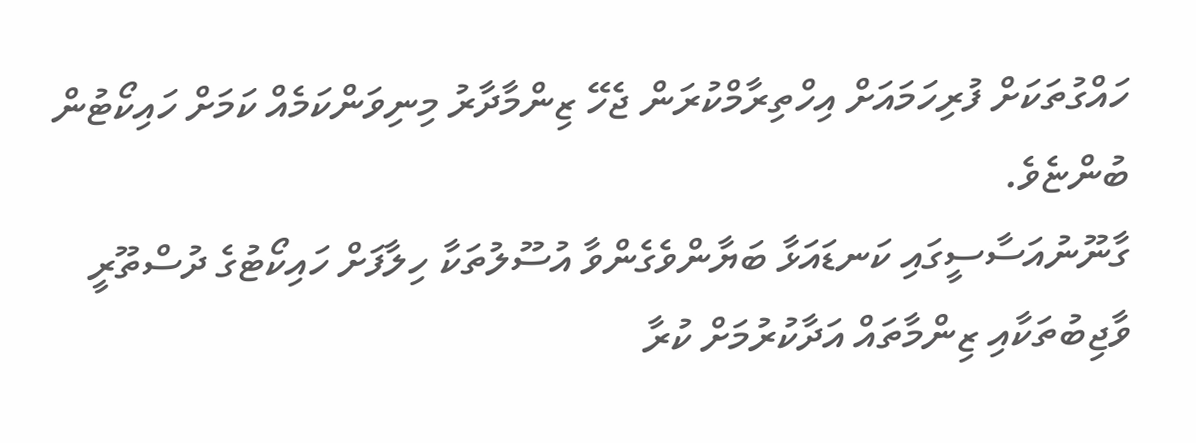ހައްގުތަކަށް ފުރިހަމައަށް އިހްތިރާމްކުރަން ޖެހޭ ޒިންމާދާރު މިނިވަންކަމެއް ކަމަށް ހައިކޯޓުން ބުންޏެވެ.
ގާނޫނުއަސާސީގައި ކަނޑައަޅާ ބަޔާންވެގެންވާ އުސޫލުތަކާ ހިލާފަށް ހައިކޯޓުގެ ދުސްތޫރީ ވާޖިބުތަކާއި ޒިންމާތައް އަދާކުރުމަށް ކުރާ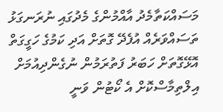މަސައްކަތާމެދު އާއްމުންގެ މެދުގައި ނުރަނގަޅު ތަސައްވަރެއް އުފެދޭ ގޮތަށް އަދި ކަމުގެ ހަގީގަތް އޮޅޭގޮތަށް ހަބަރު ފަތުރަމުން ނުގެންދިއުމަށް އިލްތިމާސްކޮށް އެ ކޯޓުން ވަނީ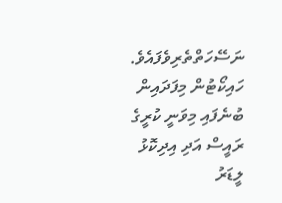ނަސޭހަތްތެރިވެފައެވެ.
ހައިކޯޓުން މިފަދައިން ބުނެފައި މިވަނީ ކުރީގެ ރައީސް އަދި އިދިކޮޅު ލީޑަރު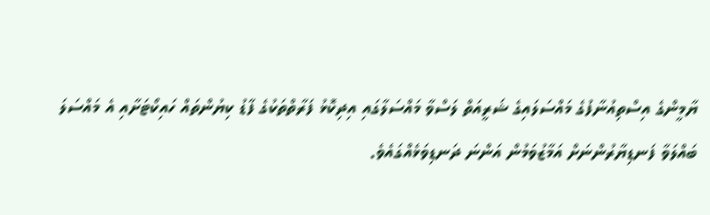ޔާމީންގެ އިސްތިއުނާފުގެ މައްސަލައިގެ ޝަރީއަތް ލަސްވާ މައްސަލާގައި އިދިކޮޅު ފަރާތްތަކުގެ ފާޑު ކިޔުންތައް ހައިކޯޓަށާއި އެ މައްސަލަ ބައްލަވާ ފަނޑިޔާރުންނަށް އަމާޒުވަމުން އަންނަ ދަނޑިވަޅެއްގައެވެ.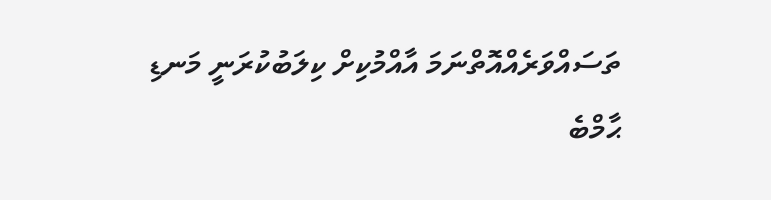ތަސައްވަރެއްއޮތްނަމަ އާއްމުކިށް ކިލަބުކުރަނީ މަނޑި
ޙާމްބެ